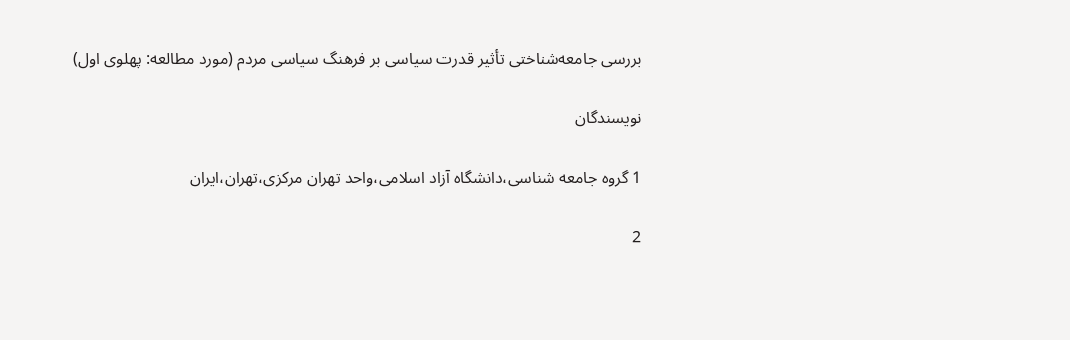بررسی جامعه‌شناختی تأثیر قدرت سیاسی بر فرهنگ سیاسی مردم (مورد مطالعه: پهلوی اول)

نویسندگان

1 گروه جامعه شناسی،دانشگاه آزاد اسلامی،واحد تهران مرکزی،تهران،ایران

2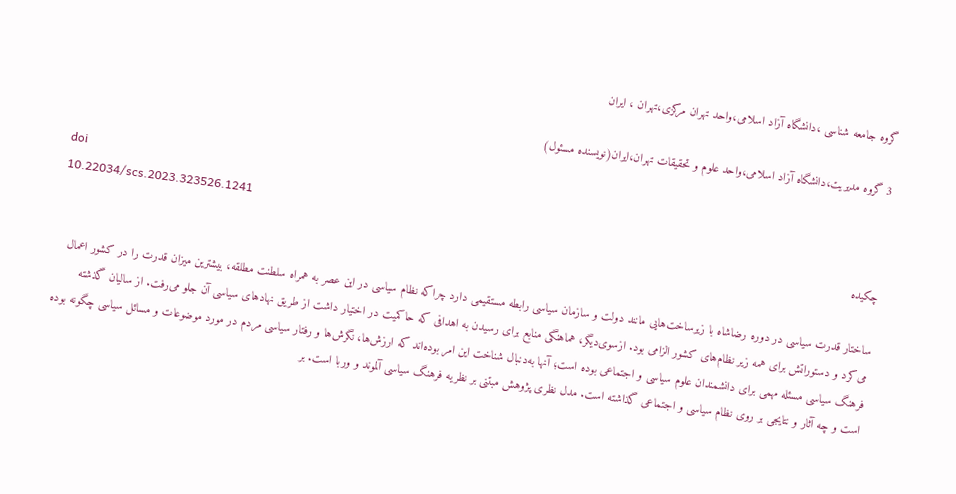گروه جامعه شناسی ،دانشگاه آزاد اسلامی،واحد تهران مرکزی،تهران ، ایران

3 گروه مدیریت،دانشگاه آزاد اسلامی،واحد علوم و تحقیقات تهران،ایران(نویسنده مسئول)

doi
10.22034/scs.2023.323526.1241
چکیده

ساختار قدرت سیاسی در دوره رضاشاه با زیرساخت‌هایی مانند دولت و سازمان سیاسی رابطه مستقیمی دارد چراکه نظام سیاسی در این عصر به همراه سلطنت مطلقه، بیشترین میزان قدرت را در کشور اعمال می‌کرد و دستوراتش برای همه زیر نظام‌های کشور الزامی بود. از‌سوی‌دیگر، هماهنگی منابع برای رسیدن به اهدافی که حاکمیت در اختیار داشت از طریق نهادهای سیاسی آن جلو می‌رفت. از سالیان گذشته فرهنگ سیاسی مسئله مهمی برای دانشمندان علوم سیاسی و اجتماعی بوده است؛ آنها به‌دنبال شناخت این امر بوده‌اند که ارزش‌ها، نگرش‌ها و رفتار سیاسی مردم در مورد موضوعات و مسائل سیاسی چگونه بوده است و چه آثار و نتایجی بر روی نظام سیاسی و اجتماعی گذاشته است. مدل نظری پژوهش مبتنی بر نظریه فرهنگ سیاسی آلموند و وربا است. بر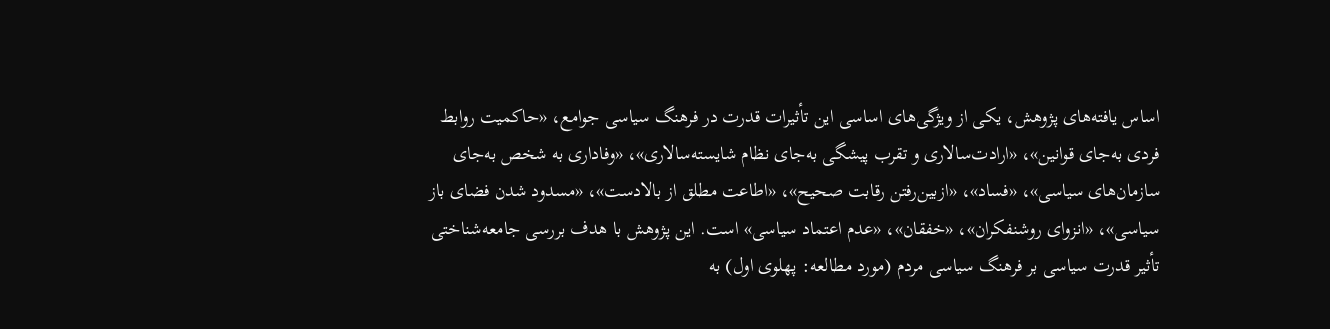اساس یافته‌های پژوهش، یکی از ویژگی‌های اساسی این تأثیرات قدرت در فرهنگ سیاسی جوامع، «حاکمیت روابط فردی به‌جای قوانین»، «ارادت‌سالاری و تقرب پیشگی به‌جای نظام شایسته‌سالاری»، «وفاداری به شخص به‌جای سازمان‌های سیاسی»، «فساد»، «از‌بین‌رفتن رقابت صحیح»، «اطاعت مطلق از بالا‌دست»، «مسدود شدن فضای باز سیاسی»، «انزوای روشنفکران»، «خفقان»، «عدم اعتماد سیاسی» است. این پژوهش با هدف بررسی جامعه‌شناختی تأثیر قدرت سیاسی بر فرهنگ سیاسی مردم (مورد مطالعه: پهلوی اول) به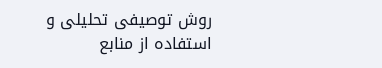روش توصیفی تحلیلی و استفاده از منابع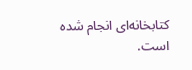کتابخانه‌ای انجام شده است.